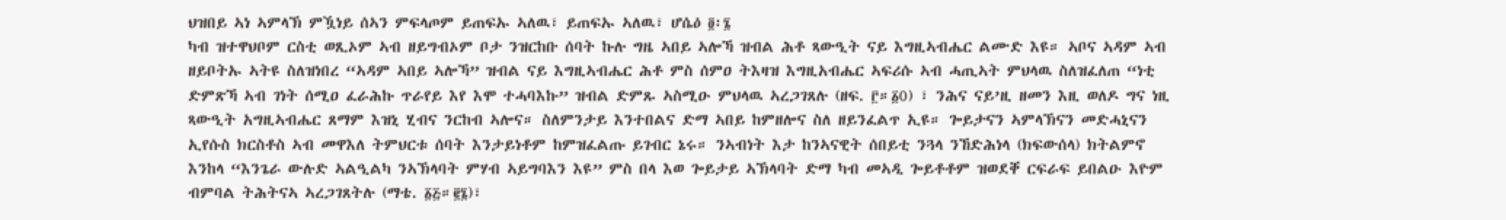ህዝበይ ኣነ ኣምላኽ ምዃነይ ሰኣን ምፍላጦም ይጠፍኡ ኣለዉ፣ ይጠፍኡ ኣለዉ፣ ሆሴዕ ፬፡፮
ካብ ዝተዋህቦም ርስቲ ወጺኦም ኣብ ዘይግብኦም ቦታ ንዝርከቡ ሰባት ኩሉ ግዜ ኣበይ ኣሎኻ ዝብል ሕቶ ጻውዒት ናይ እግዚኣብሔር ልሙድ እዩ። ኣቦና ኣዳም ኣብ ዘይቦትኡ ኣትዩ ስለዝነበረ “ኣዳም ኣበይ ኣሎኻ” ዝብል ናይ እግዚኣብሔር ሕቶ ምስ ሰምዐ ትእዛዝ እግዚአብሔር ኣፍሪሱ ኣብ ሓጢኣት ምህላዉ ስለዝፈለጠ “ነቲ ድምጽኻ ኣብ ገነት ሰሚዐ ፈራሕኩ ጥራየይ እየ እሞ ተሓባእኩ” ዝብል ድምጹ ኣስሚዑ ምህላዉ ኣረጋገጸሉ (ዘፍ. ፫።፩0) ፣ ንሕና ናይ’ዚ ዘመን እዚ ወለዶ ግና ነዚ ጻውዒት አግዚኣብሔር ጸማም እዝኒ ሂብና ንርከብ ኣሎና። ስለምንታይ እንተበልና ድማ ኣበይ ከምዘሎና ስለ ዘይንፈልጥ ኢዩ። ጐይታናን ኣምላኽናን መድሓኒናን ኢየሱስ ክርስቶስ ኣብ መዋእለ ትምህርቱ ሰባት እንታይነቶም ከምዝፈልጡ ይገብር ኔሩ። ንኣብነት እታ ከንኣናዊት ሰበይቲ ንጓላ ንኸድሕነላ (ክፍውሰላ) ክትልምኖ እንከላ “እንጌራ ውሉድ ኣልዒልካ ንኣኽላባት ምሃብ ኣይግባእን እዩ” ምስ በላ እወ ጐይታይ ኣኽላባት ድማ ካብ መኣዲ ጐይቶቶም ዝወደቐ ርፍራፍ ይበልዑ እዮም ብምባል ትሕትናኣ ኣረጋገጸትሉ (ማቴ. ፩፭።፪፮)፣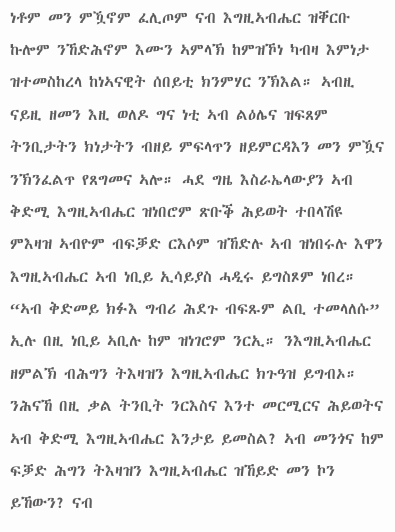ነቶም መን ምዃኖም ፈሊጦም ናብ እግዚኣብሔር ዝቐርቡ ኩሎም ንኸድሕኖም እሙን ኣምላኽ ከምዝኾነ ካብዛ እምነታ ዝተመስከረላ ከነኣናዊት ሰበይቲ ክንምሃር ንኽእል። ኣብዚ ናይዚ ዘመን እዚ ወለዶ ግና ነቲ ኣብ ልዕሌና ዝፍጸም ትንቢታትን ክነታትን ብዘይ ምፍላጥን ዘይምርዳእን መን ምዃና ንኽንፈልጥ የጸግመና ኣሎ። ሓደ ግዜ እስራኤላውያን ኣብ ቅድሚ እግዚኣብሔር ዝነበሮም ጽቡቕ ሕይወት ተበላሽዩ ምእዛዝ ኣብዮም ብፍቓድ ርእሶም ዝኸድሉ ኣብ ዝነበሩሉ እዋን እግዚኣብሔር ኣብ ነቢይ ኢሳይያስ ሓዲሩ ይግስጾም ነበረ። “ኣብ ቅድመይ ክፉእ ግብሪ ሕደጉ ብፍጹም ልቢ ተመላለሱ” ኢሉ በዚ ነቢይ ኣቢሉ ከም ዝነገሮም ንርኢ። ንእግዚኣብሔር ዘምልኽ ብሕግን ትእዛዝን እግዚኣብሔር ክጉዓዝ ይግብኦ። ንሕናኸ በዚ ቃል ትንቢት ንርእስና እንተ መርሚርና ሕይወትና ኣብ ቅድሚ እግዚኣብሔር እንታይ ይመስል? ኣብ መንጎና ከም ፍቓድ ሕግን ትእዛዝን እግዚኣብሔር ዝኸይድ መን ኮን ይኸውን? ናብ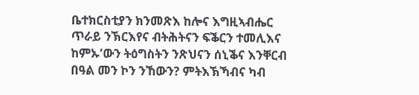ቤተክርስቲያን ክንመጽእ ከሎና እግዚኣብሔር ጥራይ ንኽርእየና ብትሕትናን ፍቕርን ተመሊእና ከምኡ’ውን ትዕግስትን ንጽህናን ሰኒቕና እንቐርብ በዓል መን ኮን ንኸውን? ምትእኽኻብና ካብ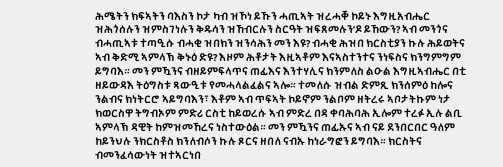ሕሜትን ክፍኣትን ባእስን ኮታ ካብ ዝኾነ ይኹን ሓጢኣት ዝረሓቐ ኮይኑ እግዚአብሔር ዝሕጎሰሉን ዝምስገነሉን ቅዱሳን ዝኸብርሉን ስርዓት ዝፍጸመሉን’ዶ ይኸውን? ኣብ መንጎና ብሓጢኣቱ ተጣዒሱ ብሓቂ ዝበክን ዝንሳሕን መን እዩ? ብሓቂ ሕዝበ ክርስቲያን ኩሉ ሕይወትና ኣብ ቅድሚ ኣምላኽ ቅኑዕ ድዩ? እዞም ሕቶታት እዚኣቶም እናኣስተንተና ንነፍስና ክንግምግም ይግባእ። መን ምዃንና ብዘይምፍላጥና ጠፊእና እንተሃሊና ክንምለስ ልዑል እግዚኣብሔር በቲ ዘይውዳእ ትዕግስቱ ጻውዒቱ የመሓላልፈልና ኣሎ። ተመለሱ ዝብል ድምጺ ክንሰምዕ ከሎና ንልብና ክነትርሮ ኣይግባእን፣ እቶም ኣብ ጥፍኣት ኮይኖም ንልቦም ዘትረሩ ኣቦታትኩም ነታ ክወርስዋ ትግብኦም ምድሪ ርስቲ ከይወረሱ ኣብ ምድረ በዳ ቀባሕባሕ ኢሎም ተረፉ ኢሉ ልቢ ኣምላኽ ዳዊት ከምዝመኸረና ነስተውዕል። መን ምዃንና ጠፊኡና ኣብ ናይ ደንበርበር ዓለም ከይንህሉ ንክርስቶስ ክንለብሶን ኩሉ ጾርና ዘበለ ናብኡ ከነራግፎን ይግባእ። ክርስትና ብመንፈሳውነት ዝተኣርነበ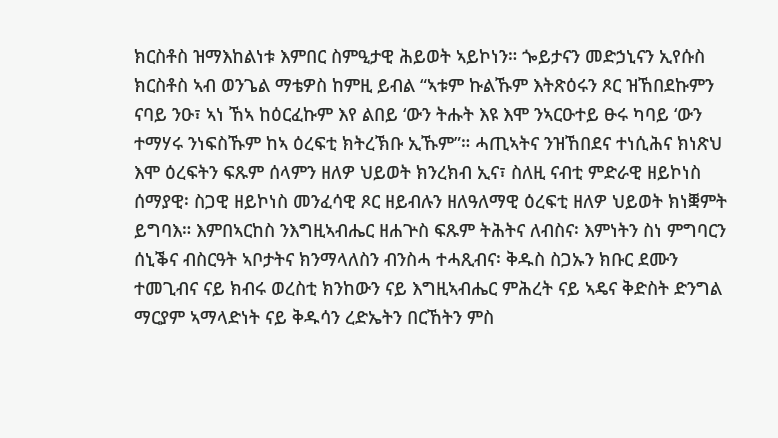ክርስቶስ ዝማእከልነቱ እምበር ስምዒታዊ ሕይወት ኣይኮነን። ጐይታናን መድኃኒናን ኢየሱስ ክርስቶስ ኣብ ወንጌል ማቴዎስ ከምዚ ይብል “ኣቱም ኩልኹም እትጽዕሩን ጾር ዝኸበደኩምን ናባይ ንዑ፣ ኣነ ኸኣ ከዕርፈኩም እየ ልበይ ‘ውን ትሑት እዩ እሞ ንኣርዑተይ ፁሩ ካባይ ‘ውን ተማሃሩ ንነፍስኹም ከኣ ዕረፍቲ ክትረኽቡ ኢኹም”። ሓጢኣትና ንዝኸበደና ተነሲሕና ክነጽህ እሞ ዕረፍትን ፍጹም ሰላምን ዘለዎ ህይወት ክንረክብ ኢና፣ ስለዚ ናብቲ ምድራዊ ዘይኮነስ ሰማያዊ፡ ስጋዊ ዘይኮነስ መንፈሳዊ ጾር ዘይብሉን ዘለዓለማዊ ዕረፍቲ ዘለዎ ህይወት ክነቛምት ይግባእ። እምበኣርከስ ንእግዚኣብሔር ዘሐጕስ ፍጹም ትሕትና ለብስና፡ እምነትን ስነ ምግባርን ሰኒቕና ብስርዓት ኣቦታትና ክንማላለስን ብንስሓ ተሓጺብና፡ ቅዱስ ስጋኡን ክቡር ደሙን ተመጊብና ናይ ክብሩ ወረስቲ ክንከውን ናይ እግዚኣብሔር ምሕረት ናይ ኣዴና ቅድስት ድንግል ማርያም ኣማላድነት ናይ ቅዱሳን ረድኤትን በርኸትን ምስ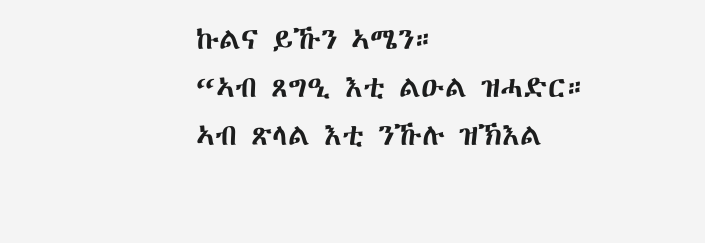ኩልና ይኹን ኣሜን።
“ኣብ ጸግዒ እቲ ልዑል ዝሓድር። ኣብ ጽላል እቲ ንኹሉ ዝኽእል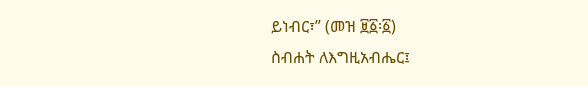ይነብር፣” (መዝ ፱፩፡፩)
ስብሐት ለእግዚአብሔር፤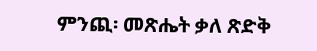ምንጪ፡ መጽሔት ቃለ ጽድቅ